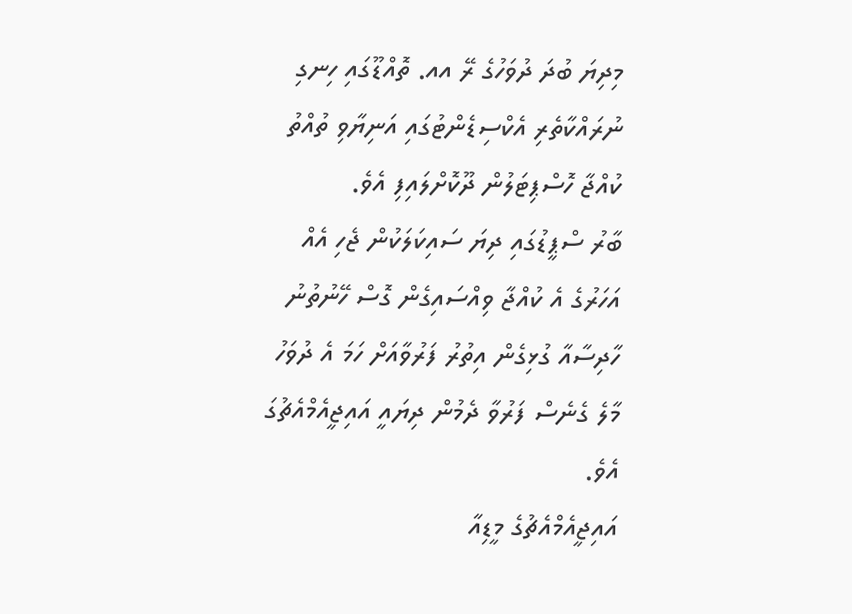މިދިޔަ ބުދަ ދުވަހުގެ ރޭ އއ. ތޮއްޑޫގައި ހިނގި ނުރައްކާތެރި އެކްސިޑެންޓުގައި އަނިޔާވި ތުއްތު ކުއްޖާ ހޮސްޕިޓަލުން ދޫކޮށްލައިފި އެވެ.
ބާރު ސްޕީޑުގައި ދިޔަ ސައިކަލަކުން ޖެހި އެއް އަހަރުގެ އެ ކުއްޖާ ވިއްސައިގެން ގޮސް ހޭނުތުނު ހާދިސާއާ ގުޅިގެން އިތުރު ފަރުވާއަށް ހަމަ އެ ދުވަހު މާލެ ގެނެސް ފަރުވާ ދެމުން ދިޔައީ އައިޖީއެމްއެޗުގަ އެވެ.
އައިޖީއެމްއެޗުގެ މީޑިއާ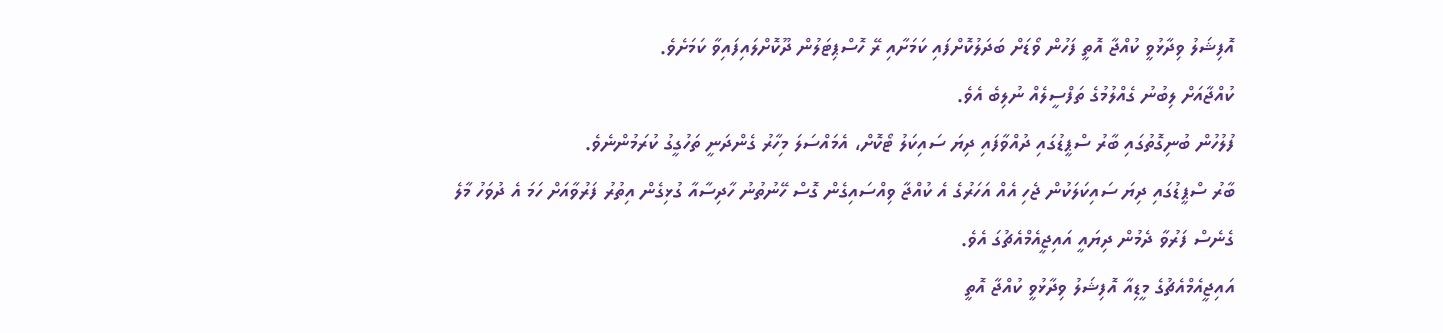އޮފިޝަލު ވިދާޅުވީ ކުއްޖާ އޮތީ ފަހުން ވޯޑަށް ބަދަލުކޮށްފައި ކަމަށާއި ރޭ ހޮސްޕިޓަލުން ދޫކޮށްލައިފައިވާ ކަމަށެވެ.
ކުއްޖާއަށް ލިބުނު ގެއްލުމުގެ ތަފްސީލެއް ނުލިބެ އެވެ.
ފުލުހުން ބުނިގޮތުގައި ބާރު ސްޕީޑުގައި ދުއްވާފައި ދިޔަ ސައިކަލު ޓޯކޮށް، އެމައްސަލަ މިހާރު ގެންދަނީ ތަހުގީގު ކުރަމުންނެވެ.
ބާރު ސްޕީޑުގައި ދިޔަ ސައިކަލަކުން ޖެހި އެއް އަހަރުގެ އެ ކުއްޖާ ވިއްސައިގެން ގޮސް ހޭނުތުނު ހާދިސާއާ ގުޅިގެން އިތުރު ފަރުވާއަށް ހަމަ އެ ދުވަހު މާލެ ގެނެސް ފަރުވާ ދެމުން ދިޔައީ އައިޖީއެމްއެޗުގަ އެވެ.
އައިޖީއެމްއެޗުގެ މީޑިއާ އޮފިޝަލު ވިދާޅުވީ ކުއްޖާ އޮތީ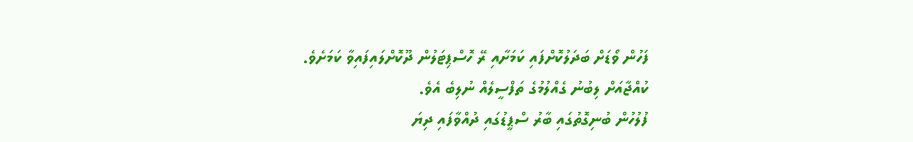ފަހުން ވޯޑަށް ބަދަލުކޮށްފައި ކަމަށާއި ރޭ ހޮސްޕިޓަލުން ދޫކޮށްލައިފައިވާ ކަމަށެވެ.
ކުއްޖާއަށް ލިބުނު ގެއްލުމުގެ ތަފްސީލެއް ނުލިބެ އެވެ.
ފުލުހުން ބުނިގޮތުގައި ބާރު ސްޕީޑުގައި ދުއްވާފައި ދިޔަ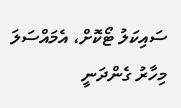ސައިކަލު ޓޯކޮށް، އެމައްސަލަ މިހާރު ގެންދަނީ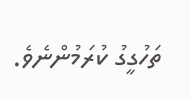ތަހުގީގު ކުރަމުންނެވެ.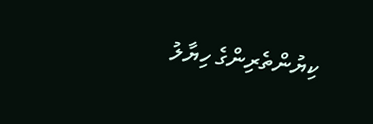ކިޔުންތެރިންގެ ހިޔާލު